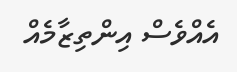އެއްވެސް އިންތިޒާމެއް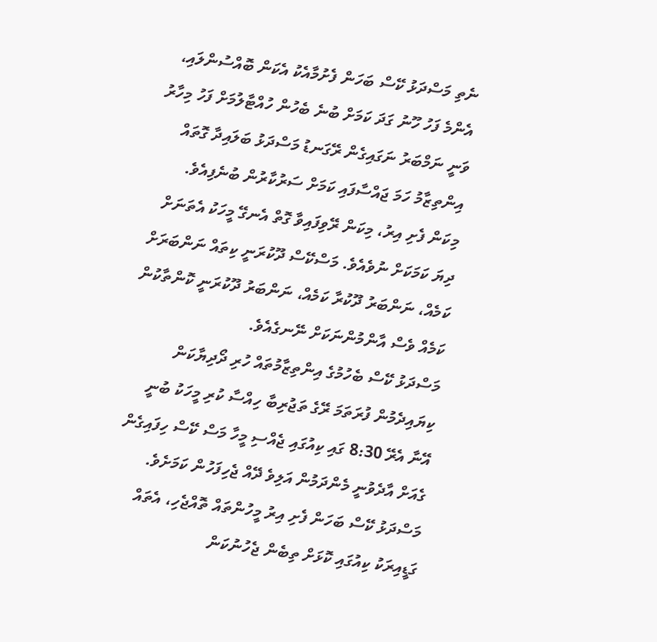ނެތި މަސްދަޅު ކޭސް ބަހަން ފެށުމާއެކު އެކަން ބޮއްސުންލައި، އެންމެ ފަހު ހޫނު ގަދަ ކަމަށް ބުނެ ބެހުން ހުއްޓާލުމަށް ފަހު މިހާރު ވަނީ ނަމްބަރު ނަގައިގެން ރޭގަނޑު މަސްދަޅު ބަލައިދާ ގޮތައް އިންތިޒާމު ހަމަ ޖައްސާފައި ކަމަށް ސަރުކާރުން ބުނެފިއެވެ.
މިކަން ފެށި އިރު، މިކަން ރޭވިފައިވާ ގޮތް އެނގޭ މީހަކު އެތަނަށް ދިޔަ ކަމަކަށް ނުވެއެވެ. މަސްކޭސް ދޫކުރަނީ ކިތައް ނަންބަރަށް ކަމެއް، ނަންބަރު ދޫކުރާ ކަމެއް، ނަންބަރު ދޫކުރަނީ ކޮންތާކުން ކަމެއް ވެސް އާންމުންނަކަށް ނޭނގެއެވެ.
މަސްދަޅު ކޭސް ބެހުމުގެ އިންތިޒާމުތައް ހުރި ދޯދިޔާކަން ކިޔައިދެމުން ފުރަތަމަ ރޭގެ ތަޖުރިބާ ހިއްސާ ކުރި މީހަކު ބުނީ އޭނާ އެރޭ 8:30 ގައި ކިއުގައި ޖެއްސި މީހާ މަސް ކޭސް ހިފައިގެން ގެއަށް އާދެވުނީ މެންދަމުން އަލިވެ ދޭއް ޖެހިފަހުން ކަމަށެވެ.
މަސްދަޅު ކޭސް ބަހަން ފެށި އިރު މީހުންތައް ތޮއްޖެހި، އެތައް ގަޑީއިރަކު ކިއުގައި ކޮޅަށް ތިބެން ޖެހުނުކަން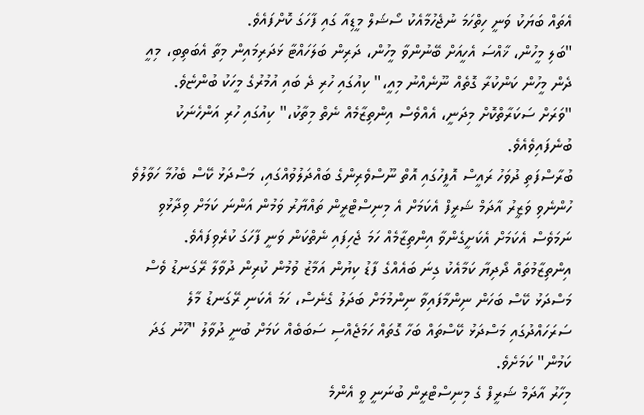އެތައް ބަޔަކު ވަނީ ހިތްހަމަ ނުޖެހުމާއެކު ސޯޝަލް މީޑިއާ ގައި ފާހަގަ ކޮށްފައެވެ.
"ބަލި މީހުން، ޚާއްސަ އެހީއަށް ބޭނުންވާ މީހުން، ދަރިން ބަލަހައްޓާ ޅަދަރިމައިން މިތާ އެބަތިބި، މިއީ ދެން މީހުން ކަންކުރާ ގޮތެއް ނޫނެއްނު މިއީ،" ކިއުގައި ހުރި ދެ ބައި އުމުރުގެ މީހަކު ބުންޏެވެ.
"ވަރަށް ސަކަރާތްކޮށް މިދަނީ، އެއްވެސް އިންތިޒާމެއް ނެތް މިތާކު،" ކިއުގައި ހުރި އަންހެނަކު ބުނެފައިވެއެވެ.
ބުރާސްފަތި ދުވަހު ރައީސް އޮފީހުގައި އޮތް ނޫސްވެރިންގެ ބައްދަލުވުއްގައި، މަސްދަޅު ކޭސް ބެހުމާ ހަވާލުވެ ހުންނެވި ވަޒީރު އާދަމް ޝަރީފް އެކަމަށް އެ މިނިސްޓްރީން ތައްޔާރު ވަމުން އަންނަ ކަމަށް ވިދާޅުވި ނަމަވެސް އެކަމަށް އެކަށީގެންވާ އިންތިޒާމެއް ހަމަ ޖެހިފައި ނެތްކަން ވަނީ ފާހަގަ ކުރެވިފައެވެ.
އިންތިޒާމުތައް ދޯދިޔާ ކަމާއެކު ގިނަ ބައެއްގެ ފާޑު ކިޔުން އަމާޒު ވުމުން ކުރިން ދުވާލާ ރޭގަނޑު ވެސް މަސްދަޅު ކޭސް ބަހަން ނިންމާފައިވާ ނިންމުމަށް ބަދަލު ގެނެސް، ހަމަ އެކަނި ރޭގަނޑު މާލެ ސަރަހައްދުގައި މަސްދަޅު ކޭސްތައް ބަހާ ގޮތައް ހަމަޖެއްސި ސަބަބެއް ކަމަށް ބުނީ ދުވާލު "ހޫނު ގަދަ ކަމުން" ކަމަށެވެ.
މިހާރު އާދަމް ޝަރީފް ގެ މިނިސްޓްރީން ބުނަނީ ވީ އެންމެ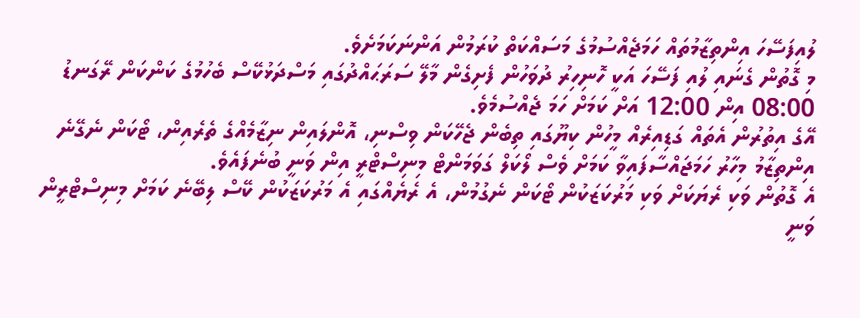ލުއިފަސޭހަ އިންތިޒާމުތައް ހަމަޖެއްސުމުގެ މަސައްކަތް ކުރަމުން އަންނަކަމަށެވެ.
މި ގޮތުން ގެނައި ލުއި ފަސޭހަ އަކީ ހޮނިހިރު ދުވަހުން ފެށިގެން މާލޭ ސަރަޙައްދުގައި މަސްދަޅުކޭސް ބެހުމުގެ ކަންކަން ރޭގަނޑު 08:00 އިން 12:00 އަށް ކަމަށް ހަމަ ޖެއްސުމެވެ.
އޭގެ އިތުރުން އެތައް ގަޑިއިރެއް މީހުން ކިޔޫގައި ތިބެން ޖެހޭކަން ވިސްނި، އޮންލައިން ނިޒާމެއްގެ ތެރެއިން، ޓޯކަން ނެގޭނެ އިންތިޒާމު މިހާރު ހަމަޖައްސާފައިވާ ކަމަށް ވެސް ލޯކަލް ގަވަމަންޓް މިނިސްޓްރީ އިން ވަނީ ބުނެފައެވެ.
އެ ގޮތުން ވަކި ރެޔަކަށް ވަކި މަރުކަޒަކުން ޓޯކަން ނެގުމުން، އެ ރެޔެއްގައި އެ މަރުކަޒަކުން ކޭސް ލިބޭނެ ކަމަށް މިނިސްޓްރީން ވަނީ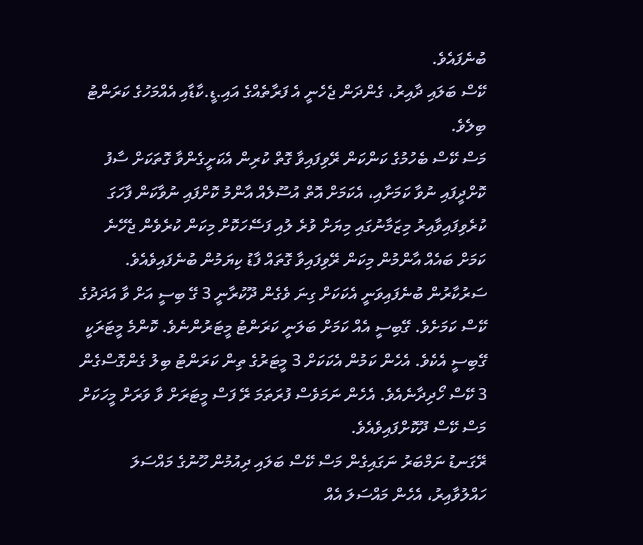ބުނެފައެވެ.
ކޭސް ބަލައި ދާއިރު، ގެންދަން ޖެހެނީ އެ ފަރާތެއްގެ އައި.ޑީ.ކާޑާއި އެއްމަހުގެ ކަރަންޓު ބިލެވެ.
މަސް ކޭސް ބެހުމުގެ ކަންކަން ރޭވިފައިވާ ގޮތް ކުރިން އެކަށީގެންވާ ގޮތަކަށް ސާފު ކޮށްދީފައި ނުވާ ކަމަށާއި، އެކަމަށް އޮތް އުސޫލެއް އާންމު ކޮށްފައި ނުވާކަން ފާހަގަ ކުރެވިފައިވާއިރު މިޒަމާނުގައި މިޔަށް ވުރެ ލުއި ފަސޭހަކޮށް މިކަން ކުރެވެން ޖެހޭނެ ކަމަށް ބައެއް އާންމުން މިކަން ރޭވިފައިވާ ގޮތައް ފާޑު ކިޔަމުން ބުނެފައިވެއެވެ.
ސަރުކާރުން ބުނެފައިވަނީ އެކަކަށް ގިނަ ވެގެން ދޫކުރާނީ 3 ގޭ ބިސީ އަށް ވާ އަދަދުގެ ކޭސް ކަމަށެވެ. ގޭބިސީ އެއް ކަމަށް ބަލަނީ ކަރަންޓު މީޓަރުންނެވެ. ކޮންމެ މީޓަރަކީ ގޭބިސީ އެކެވެ. އެހެން ކަމުން އެކަކަށް 3 މީޓަރުގެ ތިން ކަރަންޓު ބިލު ގެންގޮސްގެން 3 ކޭސް ހޯދިދާނެއެވެ. އެހެން ނަމަވެސް ފުރަތަމަ ރޭ ފަސް މީޓަރަށް ވާ ވަރަށް މީހަކަށް މަސް ކޭސް ދޫކޮށްފައިވެއެވެ.
ރޭގަނޑު ނަމްބަރު ނަގައިގެން މަސް ކޭސް ބަލައި ދިއުމުން ހޫނުގެ މައްސަލަ ހައްލުވާއިރު، އެހެން މައްސަލަ އެއް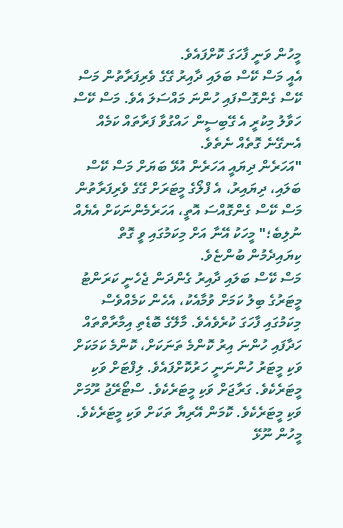މީހުން ވަނީ ފާހަގަ ކޮށްފައެވެ.
އެއީ މަސް ކޭސް ބަލައި ދާއިރު ގޭގެ ވެރިފަރާތުން މަސް ކޭސް ގެންގޮސްފައި ހުންނަ މައްސަލަ އެވެ. މަސް ކޭސް ހަވާލު މިކުރީ އެ ގޭބިސީން ހައްގުވާ ފަރާތައް ކަމެއް އެނގޭނެ ގޮތެއް ނެތެވެ.
"އަހަރެން ދިޔައީ އަހަރެން އުޅޭ ބަޔަށް މަސް ކޭސް ބަލައި، ދިޔައިރު، އެ ފްލޯގެ މީޓަރަށް ގޭގެ ވެރިފަރާތުން މަސް ކޭސް ގެންގޮއްސަ އޮތީ، އަހަރެމެންނަކަށް އެޔެއް ނުލިބެ؛" މީހަކު އޭނާ އަށް މިކަމުގައި ވީ ގޮތް ކިޔައިދެމުން ބުންޏެވެ.
މަސް ކޭސް ބަލައި ދާއިރު ގެންދަން ޖެހެނީ ކަރަންޓު މީޓަރުގެ ބިލު ކަމަށް ވުމާއެކު، އެހެން ކަމެއްވެސް މިކަމުގައި ފާހަގަ ކުރެވެއެވެ. މާލޭގެ ބޮޑެތި އިމާރާތްތައް ހަދާފައި ހުންނަ އިރު ކޮންމެ ތަނަކަށް، ކޮންމެ ކަމަކަށް ވަކި މީޓަރު ހުންނަނީ ހަރުކޮށްފައެވެ. ލިފްޓަށް ވަކި މީޓަރެކެވެ. ގަރާޖަށް ވަކި މީޓަރެކެވެ. ސްޓޯރޭޖު ރޫމަށް ވަކި މީޓަރެކެވެ. ކޮމަން އޭރިޔާ ތަކަށް ވަކި މީޓަރެކެވެ. މީހުން ނޫޅޭ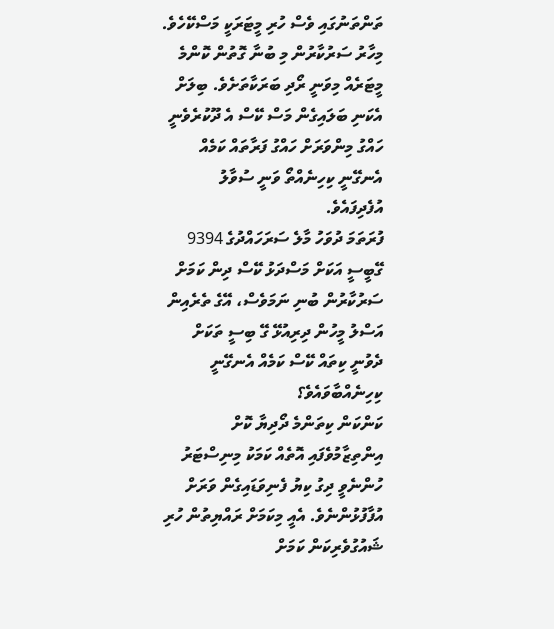ތަންތަނުގައި ވެސް ހުރި މީޓަރަކީ މަސްކޭހެވެ. މިހާރު ސަރުކާރުން މި ބުނާ ގޮތުން ކޮންމެ މީޓަރެއް މިވަނީ ރޯދި ބަރަކާތަށެވެ. ބިލަށް އެކަނި ބަލައިގެން މަސް ކޭސް އެ ދޫކުރެވެނީ ހައްގު މިންވަރަށް ހައްގު ފަރާތައް ކަމެއް އެނގޭނީ ކިހިނެއްތޯ ވަނީ ސުވާލު އުފެދިފައެވެ.
ފުރަތަމަ ދުވަހު މާލެ ސަރަހައްދުގެ 9394 ގޭބީސީ އަކަށް މަސްދަޅު ކޭސް ދިން ކަމަށް ސަރުކާރުން ބުނި ނަމަވެސް، އޭގެ ތެރެއިން އަސްލު މީހުން ދިރިއުޅޭ ގޭ ބިސީ ތަކަށް ދެވުނީ ކިތައް ކޭސް ކަމެއް އެނގޭނީ ކިހިނެއްބާވައެވެ؟
ކަންކަން ކިތަންމެ ދޯދިޔާ ކޮށް އިންތިޒާމުވެފައި އޮތެއް ކަމަކު މިނިސްޓަރު ހުންނެވީ ދިގު ކިޔު ފެނިވަޑައިގެން ވަރަށް އުފާފުޅުންނެވެ. އެއީ މިކަމަށް ރައްޔިތުން ހުރި ޝައުގުވެރިކަން ކަމަށް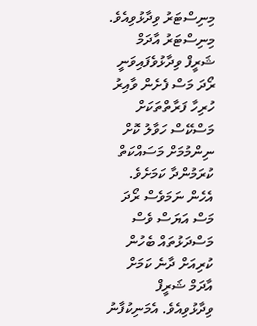މިނިސްޓަރު ވިދާޅުވިއެވެ.
މިނިސްޓަރު އާދަމް ޝަރީފް ވިދާޅުވެފައިވަނީ ރޯދަ މަސް ފެށެން ވާއިރު ހުރިހާ ފަރާތްތަކަށް މަސްކޭސް ހަވާލު ކޮށް ނިންމުމަށް މަސައްކަތް ކުރަމުންދާ ކަމަށެވެ. އެހެން ނަމަވެސް ރޯދަ މަސް އަޔަސް ވެސް މަސްދަޅުތައް ބެހުން ކުރިއަށް ދާނެ ކަމަށް އާދަމް ޝަރީފް ވިދާޅުވިއެވެ. އެމަނިކުފާނު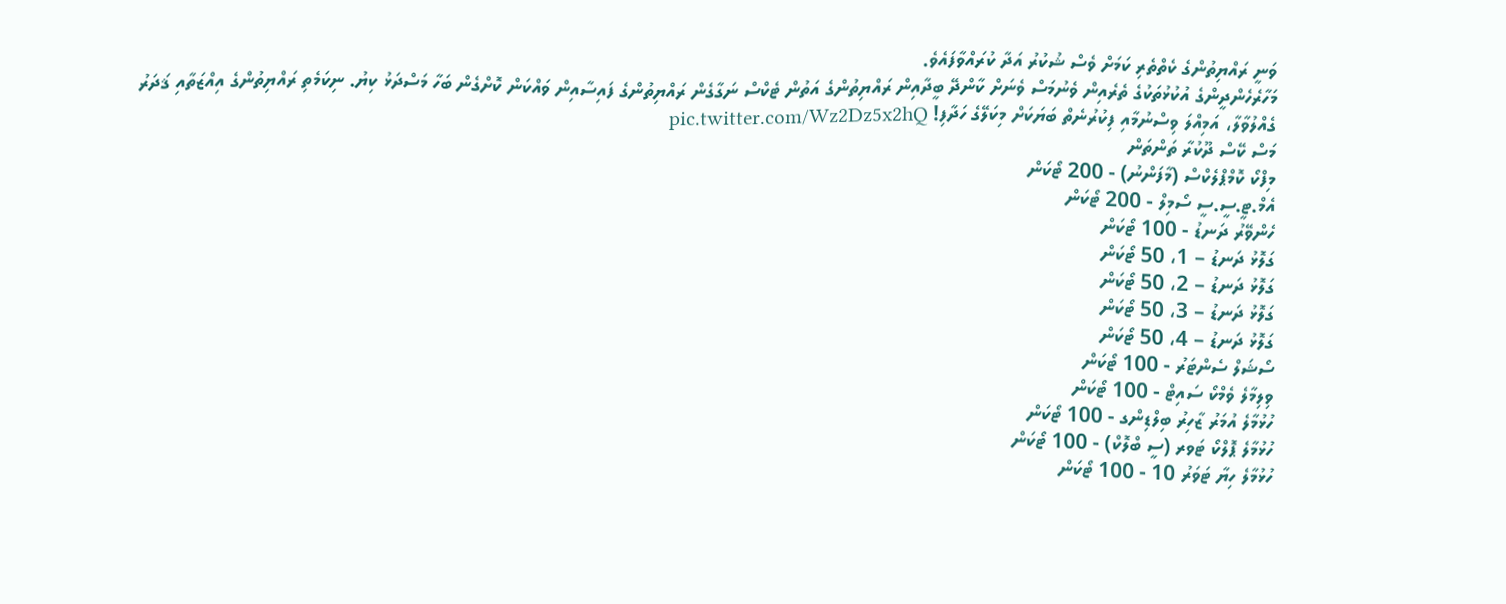ވަނީ ރައްޔިތުންގެ ކެތްތެރި ކަމަށް ވެސް ޝުކުރު އަދާ ކުރައްވާފައެވެ.
މަހާރެހެންދީންގެ އުކުޅުތަކުގެ ތެރެއިން ވެނުމަސް ވެނަށް ކާންދޭ ބީދާއިން ރައްޔިތުންގެ އަތުން ޓެކްސް ނަގާގެން ރައްޔިތުންގެ ފައިސާއިން ވައްކަން ކޮށްގެން ބަހާ މަސްދަޅު ކިޔު. ނިކަމެތި ރައްޔިތުންގެ އިއްޒަތާއި ޤަދަރު ގެއްލުވާލާ، އަމިއްލަ ވިސްނުމާއި ފިކުރުނެތް ބަޔަކަށް މިކަލޭގެ ހަދާފި! pic.twitter.com/Wz2Dz5x2hQ
މަސް ކޭސް ދޫކުރާ ތަންތަން
މިފްކޯ ކޮމްޕްލެކްސް (މާފަންނު) - 200 ޓޯކަން
އެމް.ޓީ.ސީ.ސީ ސޯމިލް - 200 ޓޯކަން
ހެންވޭރު ދަނޑު - 100 ޓޯކަން
ގަލޮޅު ދަނޑު – 1، 50 ޓޯކަން
ގަލޮޅު ދަނޑު – 2، 50 ޓޯކަން
ގަލޮޅު ދަނޑު – 3، 50 ޓޯކަން
ގަލޮޅު ދަނޑު – 4، 50 ޓޯކަން
ސޯޝަލް ސެންޓަރު - 100 ޓޯކަން
ވިލިމާލެ ވެމްކޯ ސައިޓް - 100 ޓޯކަން
ހުޅުމާލެ އުމަރު ޒާހިރު ބިލްޑިންގ - 100 ޓޯކަން
ހުޅުމާލެ ޕޮލްކޯ ޓަވރ (ސީ ބްލޮކް) - 100 ޓޯކަން
ހުޅުމާލެ ހިޔާ ޓަވަރު 10 - 100 ޓޯކަން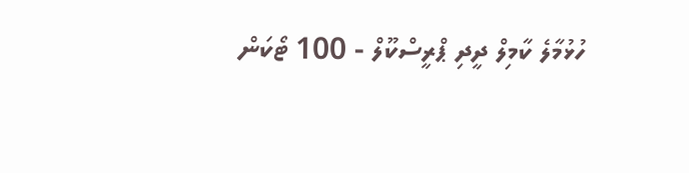ހުޅުމާލެ ކާމިލް ދީދި ޕްރީސްކޫލް - 100 ޓޯކަން